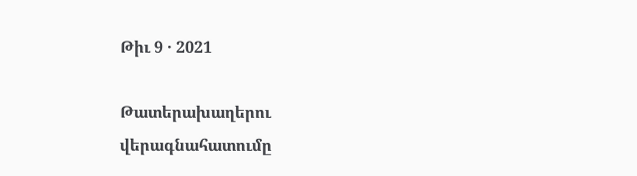Թիւ 9 · 2021

Թատերախաղերու վերագնահատումը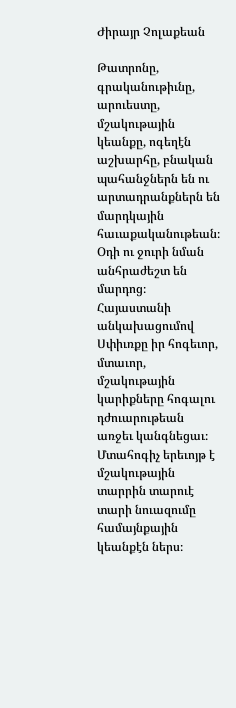Ժիրայր Չոլաքեան

Թատրոնը, գրականութիւնը, արուեստը, մշակութային կեանքը, ոգեղէն աշխարհը, բնական պահանջներն են ու արտադրանքներն են մարդկային հաւաքականութեան։ Օդի ու ջուրի նման անհրաժեշտ են մարդոց։ Հայաստանի անկախացումով Սփիւռքը իր հոգեւոր, մտաւոր, մշակութային կարիքները հոգալու դժուարութեան առջեւ կանգնեցաւ։ Մտահոգիչ երեւոյթ է մշակութային տարրին տարուէ տարի նուազումը համայնքային կեանքէն ներս։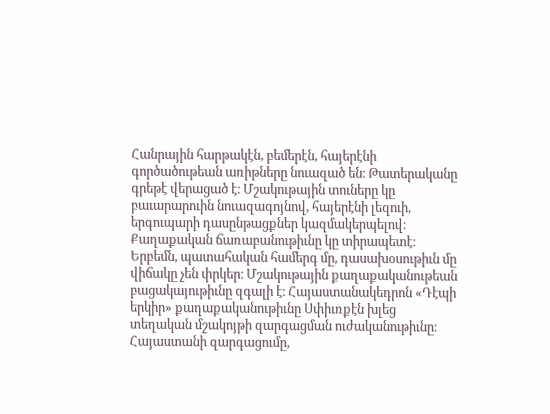Հանրային հարթակէն, բեմերէն, հայերէնի գործածութեան առիթները նուազած են։ Թատերականը գրեթէ վերացած է։ Մշակութային տուները կը բաւարարուին նուազագոյնով, հայերէնի լեզուի, երգուպարի դասընթացքներ կազմակերպելով։ Քաղաքական ճառաբանութիւնը կը տիրապետէ։ Երբեմն, պատահական համերգ մը, դասախօսութիւն մը վիճակը չեն փրկեր։ Մշակութային քաղաքականութեան բացակայութիւնը զգալի է։ Հայաստանակեդրոն «Դէպի երկիր» քաղաքականութիւնը Սփիւռքէն խլեց տեղական մշակոյթի զարգացման ուժականութիւնը։ Հայաստանի զարգացումը,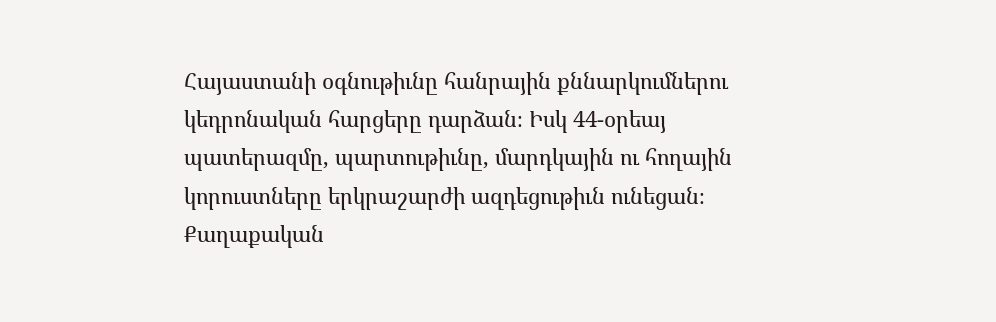Հայաստանի օգնութիւնը հանրային քննարկումներու կեդրոնական հարցերը դարձան։ Իսկ 44-օրեայ պատերազմը, պարտութիւնը, մարդկային ու հողային  կորուստները երկրաշարժի ազդեցութիւն ունեցան։ Քաղաքական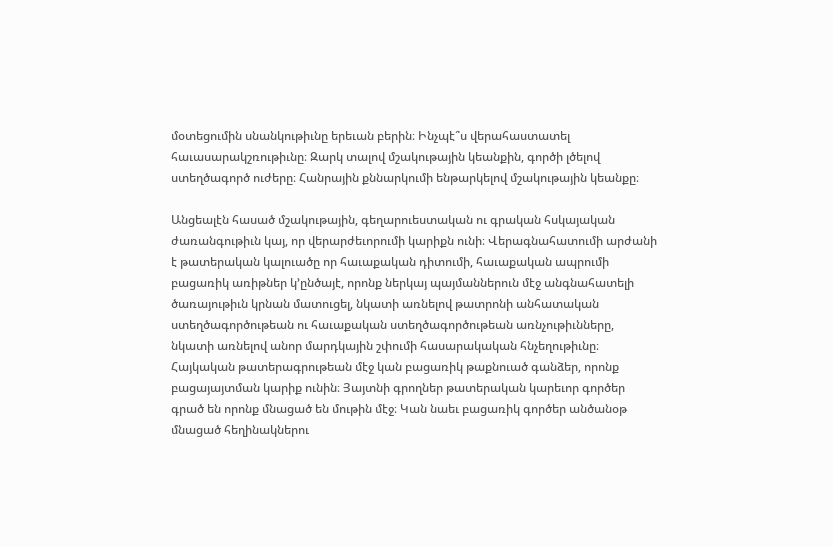մօտեցումին սնանկութիւնը երեւան բերին։ Ինչպէ՞ս վերահաստատել հաւասարակշռութիւնը։ Զարկ տալով մշակութային կեանքին, գործի լծելով ստեղծագործ ուժերը։ Հանրային քննարկումի ենթարկելով մշակութային կեանքը։

Անցեալէն հասած մշակութային, գեղարուեստական ու գրական հսկայական ժառանգութիւն կայ, որ վերարժեւորումի կարիքն ունի։ Վերագնահատումի արժանի է թատերական կալուածը որ հաւաքական դիտումի, հաւաքական ապրումի բացառիկ առիթներ կ՚ընծայէ, որոնք ներկայ պայմաններուն մէջ անգնահատելի ծառայութիւն կրնան մատուցել, նկատի առնելով թատրոնի անհատական ստեղծագործութեան ու հաւաքական ստեղծագործութեան առնչութիւնները, նկատի առնելով անոր մարդկային շփումի հասարակական հնչեղութիւնը։ Հայկական թատերագրութեան մէջ կան բացառիկ թաքնուած գանձեր, որոնք բացայայտման կարիք ունին։ Յայտնի գրողներ թատերական կարեւոր գործեր գրած են որոնք մնացած են մութին մէջ։ Կան նաեւ բացառիկ գործեր անծանօթ մնացած հեղինակներու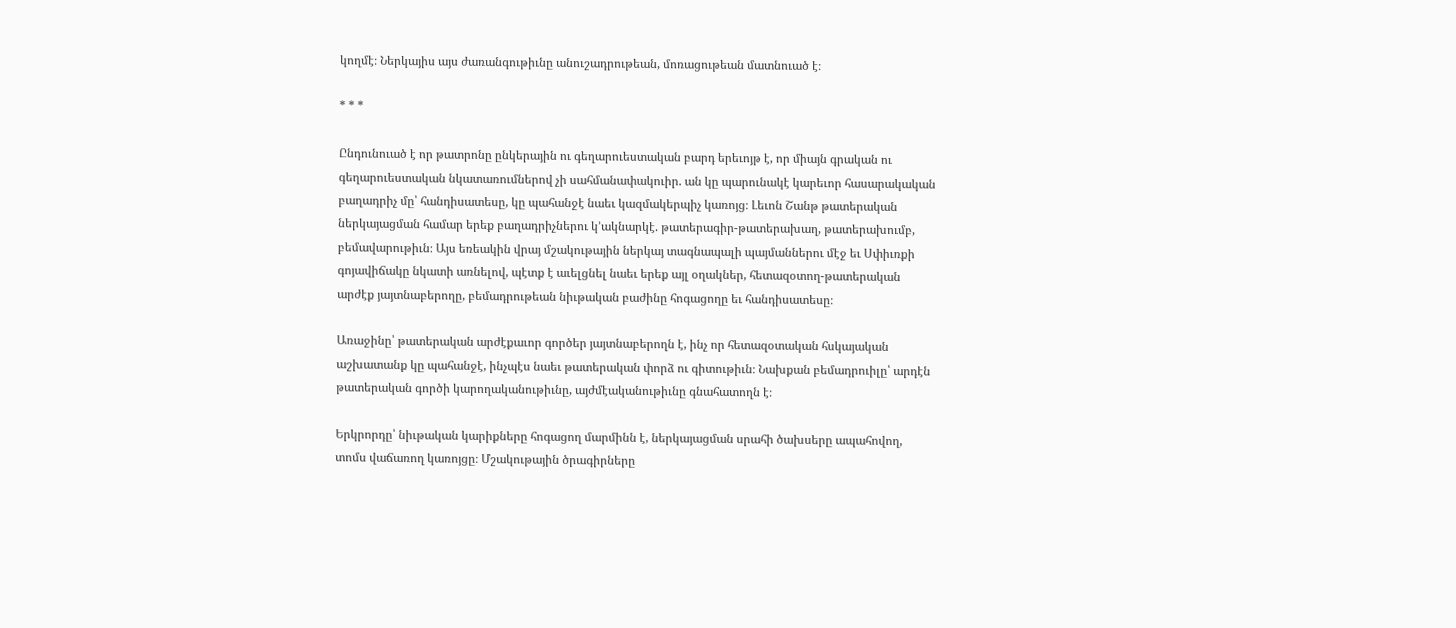կողմէ։ Ներկայիս այս ժառանգութիւնը անուշադրութեան, մոռացութեան մատնուած է։

* * *

Ընդունուած է որ թատրոնը ընկերային ու գեղարուեստական բարդ երեւոյթ է, որ միայն գրական ու գեղարուեստական նկատառումներով չի սահմանափակուիր. ան կը պարունակէ կարեւոր հասարակական բաղադրիչ մը՝ հանդիսատեսը, կը պահանջէ նաեւ կազմակերպիչ կառոյց։ Լեւոն Շանթ թատերական ներկայացման համար երեք բաղադրիչներու կ՚ակնարկէ. թատերագիր-թատերախաղ, թատերախումբ, բեմավարութիւն։ Այս եռեակին վրայ մշակութային ներկայ տագնապալի պայմաններու մէջ եւ Սփիւռքի գոյավիճակը նկատի առնելով, պէտք է աւելցնել նաեւ երեք այլ օղակներ, հետազօտող-թատերական արժէք յայտնաբերողը, բեմադրութեան նիւթական բաժինը հոգացողը եւ հանդիսատեսը։

Առաջինը՝ թատերական արժէքաւոր գործեր յայտնաբերողն է, ինչ որ հետազօտական հսկայական աշխատանք կը պահանջէ, ինչպէս նաեւ թատերական փորձ ու գիտութիւն։ Նախքան բեմադրուիլը՝ արդէն թատերական գործի կարողականութիւնը, այժմէականութիւնը գնահատողն է։

Երկրորդը՝ նիւթական կարիքները հոգացող մարմինն է, ներկայացման սրահի ծախսերը ապահովող, տոմս վաճառող կառոյցը։ Մշակութային ծրագիրները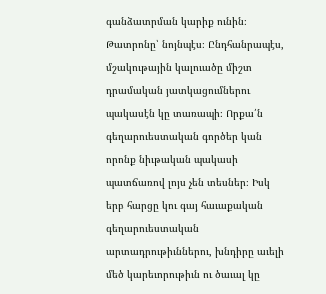գանձատրման կարիք ունին։ Թատրոնը՝ նոյնպէս։ Ընդհանրապէս, մշակութային կալուածը միշտ դրամական յատկացումներու պակասէն կը տառապի։ Որքա՛ն գեղարուեստական գործեր կան որոնք նիւթական պակասի պատճառով լոյս չեն տեսներ։ Իսկ երբ հարցը կու գայ հաւաքական գեղարուեստական արտադրութիւններու, խնդիրը աւելի մեծ կարեւորութիւն ու ծաւալ կը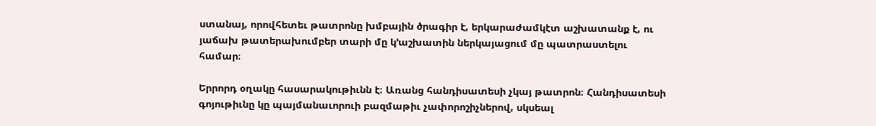ստանայ, որովհետեւ թատրոնը խմբային ծրագիր է, երկարաժամկէտ աշխատանք է, ու յաճախ թատերախումբեր տարի մը կ՚աշխատին ներկայացում մը պատրաստելու համար։

Երրորդ օղակը հասարակութիւնն է։ Առանց հանդիսատեսի չկայ թատրոն։ Հանդիսատեսի գոյութիւնը կը պայմանաւորուի բազմաթիւ չափորոշիչներով, սկսեալ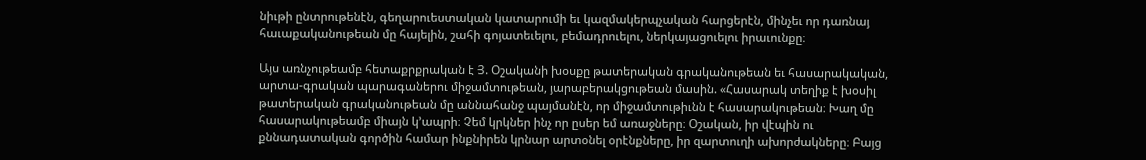նիւթի ընտրութենէն, գեղարուեստական կատարումի եւ կազմակերպչական հարցերէն, մինչեւ որ դառնայ հաւաքականութեան մը հայելին, շահի գոյատեւելու, բեմադրուելու, ներկայացուելու իրաւունքը։

Այս առնչութեամբ հետաքրքրական է Յ. Օշականի խօսքը թատերական գրականութեան եւ հասարակական, արտա-գրական պարագաներու միջամտութեան, յարաբերակցութեան մասին. «Հասարակ տեղիք է խօսիլ թատերական գրականութեան մը աննահանջ պայմանէն, որ միջամտութիւնն է հասարակութեան։ Խաղ մը հասարակութեամբ միայն կ՚ապրի։ Չեմ կրկներ ինչ որ ըսեր եմ առաջները։ Օշական, իր վէպին ու քննադատական գործին համար ինքնիրեն կրնար արտօնել օրէնքները, իր զարտուղի ախորժակները։ Բայց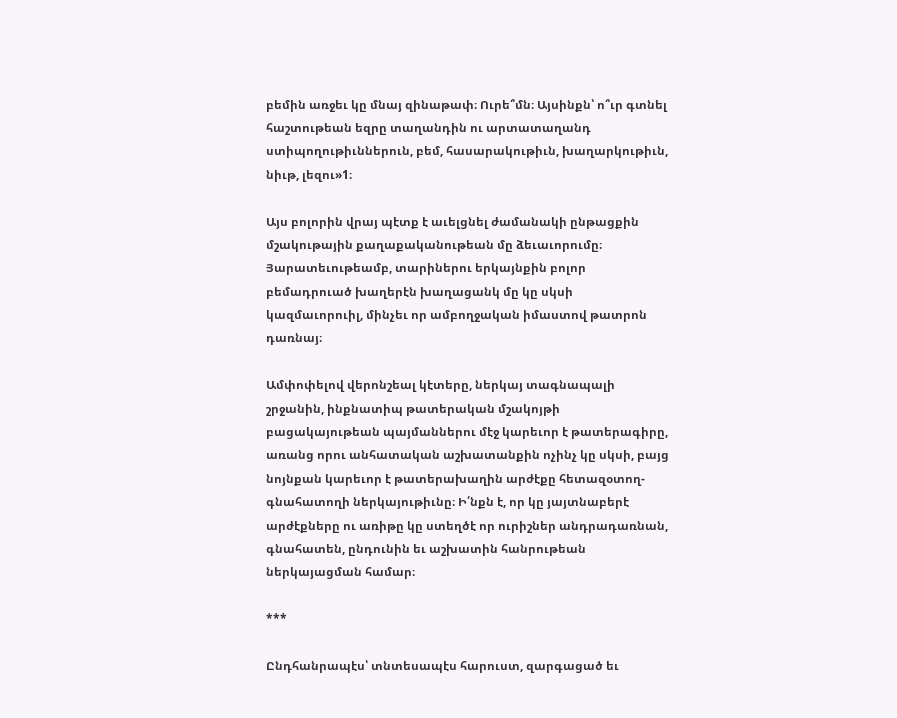բեմին առջեւ կը մնայ զինաթափ։ Ուրե՞մն։ Այսինքն՝ ո՞ւր գտնել հաշտութեան եզրը տաղանդին ու արտատաղանդ ստիպողութիւններուն, բեմ, հասարակութիւն, խաղարկութիւն, նիւթ, լեզու»1։

Այս բոլորին վրայ պէտք է աւելցնել ժամանակի ընթացքին մշակութային քաղաքականութեան մը ձեւաւորումը։ Յարատեւութեամբ, տարիներու երկայնքին բոլոր բեմադրուած խաղերէն խաղացանկ մը կը սկսի կազմաւորուիլ, մինչեւ որ ամբողջական իմաստով թատրոն դառնայ։

Ամփոփելով վերոնշեալ կէտերը, ներկայ տագնապալի շրջանին, ինքնատիպ թատերական մշակոյթի բացակայութեան պայմաններու մէջ կարեւոր է թատերագիրը, առանց որու անհատական աշխատանքին ոչինչ կը սկսի, բայց նոյնքան կարեւոր է թատերախաղին արժէքը հետազօտող-գնահատողի ներկայութիւնը։ Ի՛նքն է, որ կը յայտնաբերէ արժէքները ու առիթը կը ստեղծէ որ ուրիշներ անդրադառնան, գնահատեն, ընդունին եւ աշխատին հանրութեան ներկայացման համար։

***

Ընդհանրապէս՝ տնտեսապէս հարուստ, զարգացած եւ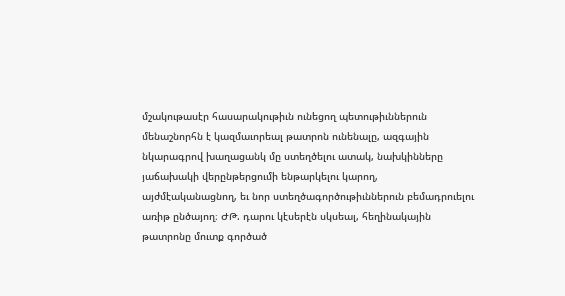մշակութասէր հասարակութիւն ունեցող պետութիւններուն մենաշնորհն է կազմաւորեալ թատրոն ունենալը, ազգային նկարագրով խաղացանկ մը ստեղծելու ատակ, նախկինները յաճախակի վերընթերցումի ենթարկելու կարող, այժմէականացնող, եւ նոր ստեղծագործութիւններուն բեմադրուելու առիթ ընծայող։ ԺԹ. դարու կէսերէն սկսեալ, հեղինակային թատրոնը մուտք գործած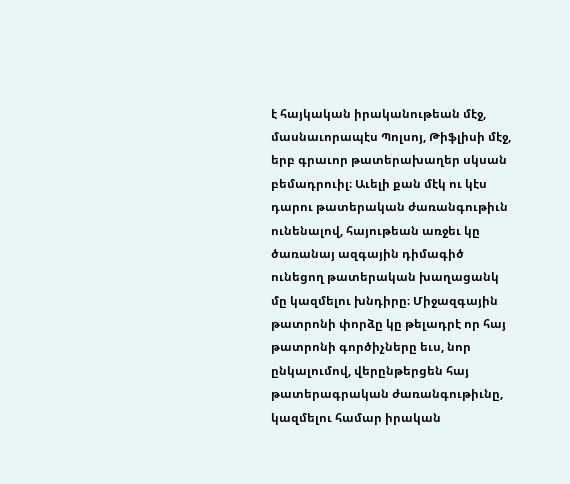է հայկական իրականութեան մէջ, մասնաւորապէս Պոլսոյ, Թիֆլիսի մէջ, երբ գրաւոր թատերախաղեր սկսան բեմադրուիլ։ Աւելի քան մէկ ու կէս դարու թատերական ժառանգութիւն ունենալով, հայութեան առջեւ կը ծառանայ ազգային դիմագիծ ունեցող թատերական խաղացանկ մը կազմելու խնդիրը։ Միջազգային թատրոնի փորձը կը թելադրէ որ հայ թատրոնի գործիչները եւս, նոր ընկալումով, վերընթերցեն հայ թատերագրական ժառանգութիւնը, կազմելու համար իրական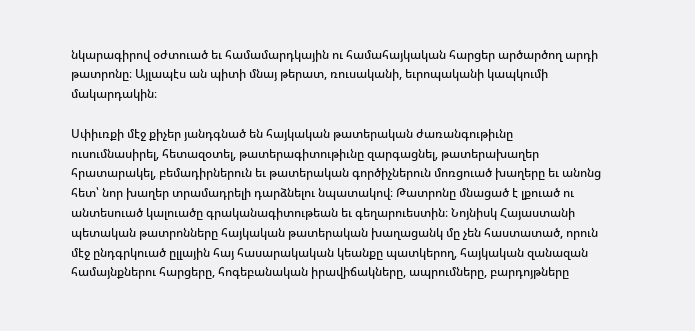նկարագիրով օժտուած եւ համամարդկային ու համահայկական հարցեր արծարծող արդի թատրոնը։ Այլապէս ան պիտի մնայ թերատ, ռուսականի, եւրոպականի կապկումի մակարդակին։

Սփիւռքի մէջ քիչեր յանդգնած են հայկական թատերական ժառանգութիւնը ուսումնասիրել, հետազօտել, թատերագիտութիւնը զարգացնել, թատերախաղեր հրատարակել, բեմադիրներուն եւ թատերական գործիչներուն մոռցուած խաղերը եւ անոնց հետ՝ նոր խաղեր տրամադրելի դարձնելու նպատակով։ Թատրոնը մնացած է լքուած ու անտեսուած կալուածը գրականագիտութեան եւ գեղարուեստին։ Նոյնիսկ Հայաստանի պետական թատրոնները հայկական թատերական խաղացանկ մը չեն հաստատած, որուն մէջ ընդգրկուած ըլլային հայ հասարակական կեանքը պատկերող, հայկական զանազան համայնքներու հարցերը, հոգեբանական իրավիճակները, ապրումները, բարդոյթները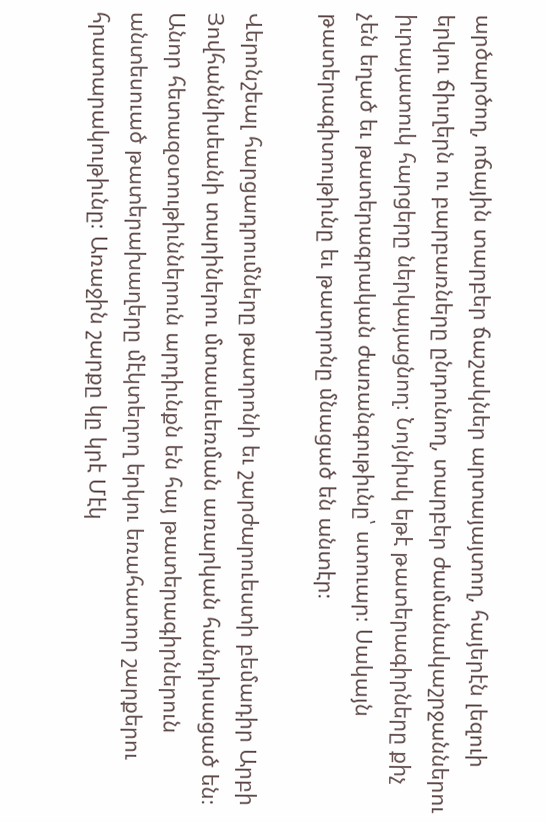արծարծող, ոճային տարբեր ճաշակներ արտայայտող, հայերէն լեզուի երկու ճիւղերն ու բարբառները ընդունող, տարբեր ժամանակաշրջաններու իւրայատուկ հարցերը ներկայացնող։ Նոյնիսկ եթէ թատերագիրները քիչ չեն եղած եւ թատերագրական ժառանգութիւնը՝ ստուար։ Սակայն թատերագիտութիւնը եւ թատրոնը մնացած են անտէր։

Վերոնշեալ հարցադրումները թատրոնի եւ շարժարուեստի բեմադիր Արբի Յովհաննիսեանի տարիներու մտասեւեռման առարկան հանդիսացած են։ Անոր հետազօտութիւններուն արդիւնքն են հայ թատերագիրներուն անտեսուած թատերախաղերը մէկտեղող երկու եռահատոր շարքերու հրատարակութիւնը։ Առաջին շարքը կը կրէ Մէկ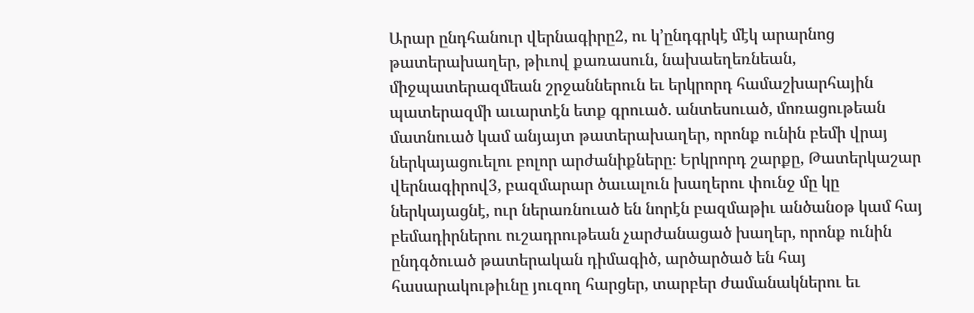Արար ընդհանուր վերնագիրը2, ու կ՚ընդգրկէ մէկ արարնոց թատերախաղեր, թիւով քառասուն, նախաեղեռնեան, միջպատերազմեան շրջաններուն եւ երկրորդ համաշխարհային պատերազմի աւարտէն ետք գրուած. անտեսուած, մոռացութեան մատնուած կամ անյայտ թատերախաղեր, որոնք ունին բեմի վրայ ներկայացուելու բոլոր արժանիքները։ Երկրորդ շարքը, Թատերկաշար վերնագիրով3, բազմարար ծաւալուն խաղերու փունջ մը կը ներկայացնէ, ուր ներառնուած են նորէն բազմաթիւ անծանօթ կամ հայ բեմադիրներու ուշադրութեան չարժանացած խաղեր, որոնք ունին ընդգծուած թատերական դիմագիծ, արծարծած են հայ հասարակութիւնը յուզող հարցեր, տարբեր ժամանակներու եւ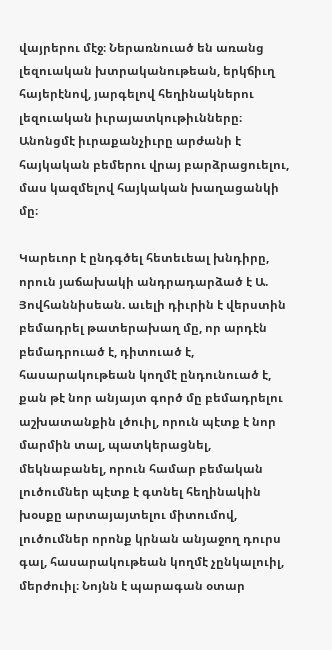վայրերու մէջ։ Ներառնուած են առանց լեզուական խտրականութեան, երկճիւղ հայերէնով, յարգելով հեղինակներու լեզուական իւրայատկութիւնները։ Անոնցմէ իւրաքանչիւրը արժանի է հայկական բեմերու վրայ բարձրացուելու, մաս կազմելով հայկական խաղացանկի մը։

Կարեւոր է ընդգծել հետեւեալ խնդիրը, որուն յաճախակի անդրադարձած է Ա. Յովհաննիսեան. աւելի դիւրին է վերստին բեմադրել թատերախաղ մը, որ արդէն բեմադրուած է, դիտուած է, հասարակութեան կողմէ ընդունուած է, քան թէ նոր անյայտ գործ մը բեմադրելու աշխատանքին լծուիլ, որուն պէտք է նոր մարմին տալ, պատկերացնել, մեկնաբանել, որուն համար բեմական լուծումներ պէտք է գտնել հեղինակին խօսքը արտայայտելու միտումով, լուծումներ որոնք կրնան անյաջող դուրս գալ, հասարակութեան կողմէ չընկալուիլ, մերժուիլ։ Նոյնն է պարագան օտար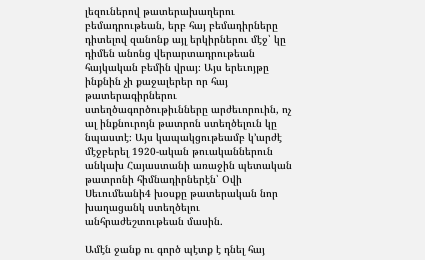լեզուներով թատերախաղերու բեմադրութեան, երբ հայ բեմադիրները դիտելով զանոնք այլ երկիրներու մէջ՝ կը դիմեն անոնց վերարտադրութեան հայկական բեմին վրայ։ Այս երեւոյթը ինքնին չի քաջալերեր որ հայ թատերագիրներու ստեղծագործութիւնները արժեւորուին, ոչ ալ ինքնուրոյն թատրոն ստեղծելուն կը նպաստէ։ Այս կապակցութեամբ կ՚արժէ մէջբերել 1920-ական թուականներուն անկախ Հայաստանի առաջին պետական թատրոնի հիմնադիրներէն՝ Օվի Սեւումեանի4 խօսքը թատերական նոր խաղացանկ ստեղծելու անհրաժեշտութեան մասին.

Ամէն ջանք ու գործ պէտք է դնել հայ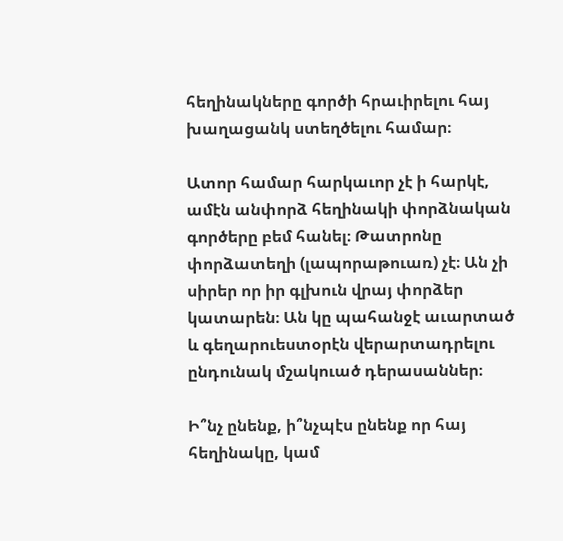հեղինակները գործի հրաւիրելու հայ խաղացանկ ստեղծելու համար։

Ատոր համար հարկաւոր չէ ի հարկէ, ամէն անփորձ հեղինակի փորձնական գործերը բեմ հանել։ Թատրոնը փորձատեղի (լապորաթուառ) չէ։ Ան չի սիրեր որ իր գլխուն վրայ փորձեր կատարեն։ Ան կը պահանջէ աւարտած և գեղարուեստօրէն վերարտադրելու ընդունակ մշակուած դերասաններ։

Ի՞նչ ընենք, ի՞նչպէս ընենք որ հայ հեղինակը, կամ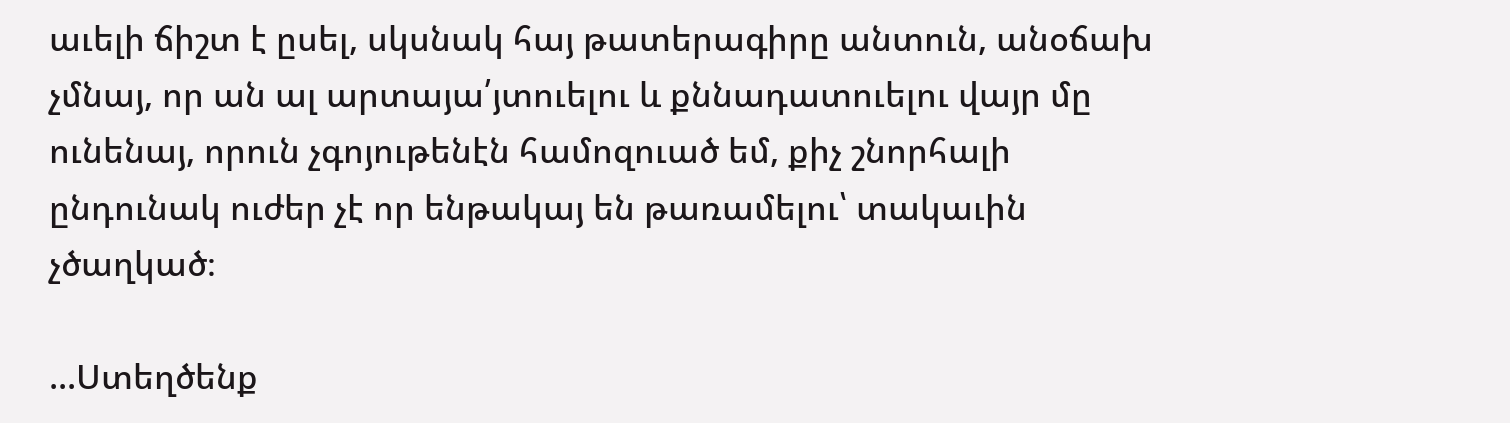աւելի ճիշտ է ըսել, սկսնակ հայ թատերագիրը անտուն, անօճախ չմնայ, որ ան ալ արտայա՛յտուելու և քննադատուելու վայր մը ունենայ, որուն չգոյութենէն համոզուած եմ, քիչ շնորհալի ընդունակ ուժեր չէ որ ենթակայ են թառամելու՝ տակաւին չծաղկած։

...Ստեղծենք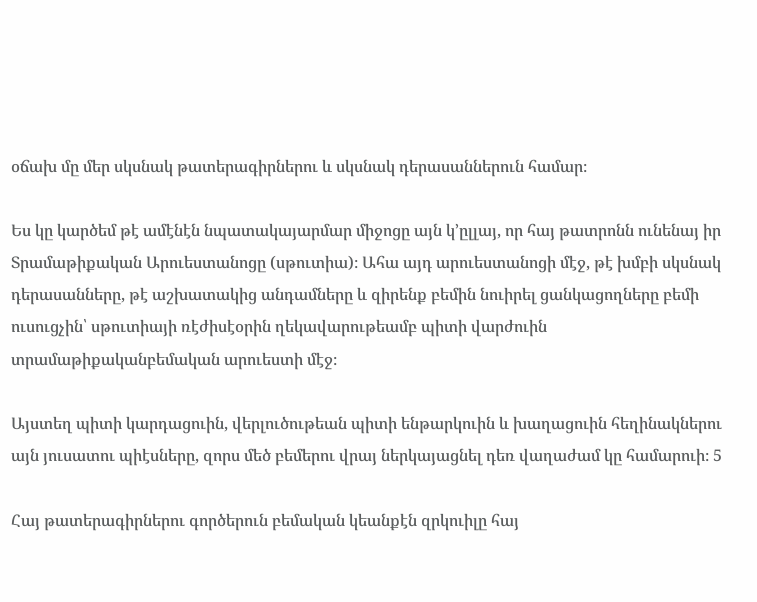օճախ մը մեր սկսնակ թատերագիրներու և սկսնակ դերասաններուն համար։

Ես կը կարծեմ թէ ամէնէն նպատակայարմար միջոցը այն կ՚ըլլայ, որ հայ թատրոնն ունենայ իր Տրամաթիքական Արուեստանոցը (սթուտիա)։ Ահա այդ արուեստանոցի մէջ, թէ խմբի սկսնակ դերասանները, թէ աշխատակից անդամները և զիրենք բեմին նուիրել ցանկացողները բեմի ուսուցչին՝ սթուտիայի ռէժիսէօրին ղեկավարութեամբ պիտի վարժուին տրամաթիքականբեմական արուեստի մէջ։

Այստեղ պիտի կարդացուին, վերլուծութեան պիտի ենթարկուին և խաղացուին հեղինակներու այն յուսատու պիէսները, զորս մեծ բեմերու վրայ ներկայացնել դեռ վաղաժամ կը համարուի։ 5

Հայ թատերագիրներու գործերուն բեմական կեանքէն զրկուիլը հայ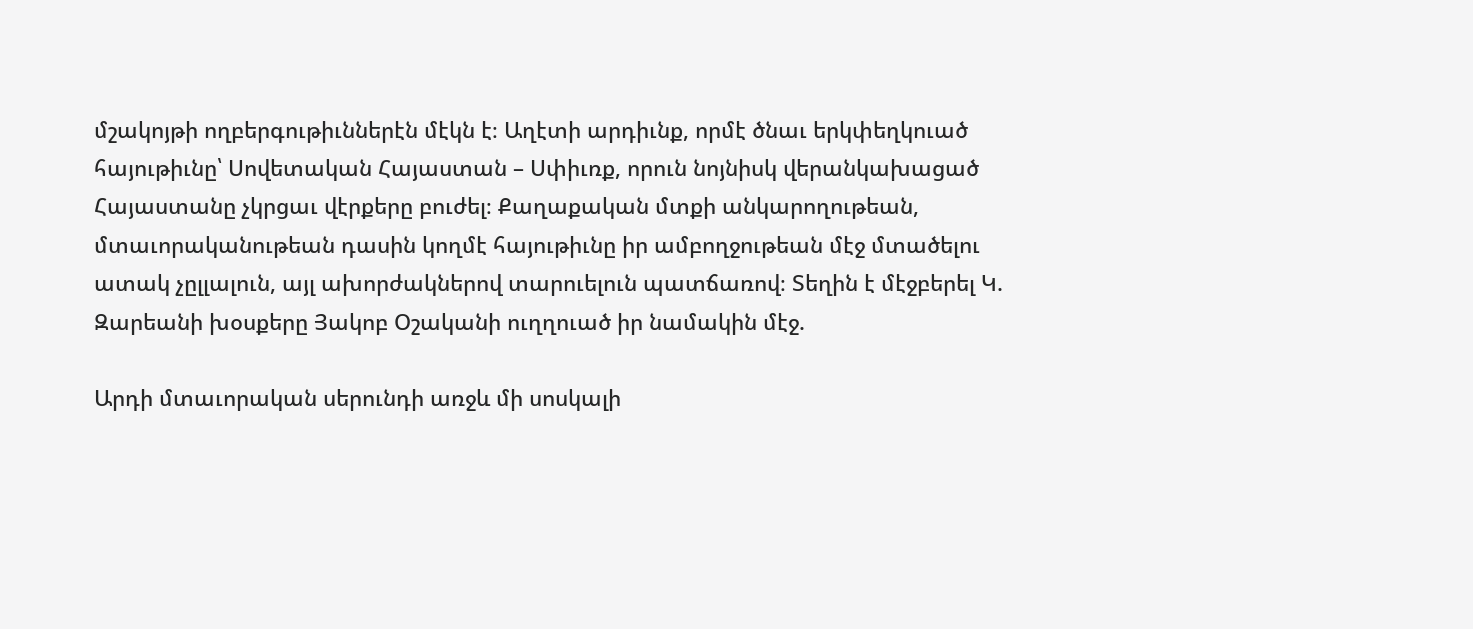մշակոյթի ողբերգութիւններէն մէկն է։ Աղէտի արդիւնք, որմէ ծնաւ երկփեղկուած հայութիւնը՝ Սովետական Հայաստան – Սփիւռք, որուն նոյնիսկ վերանկախացած Հայաստանը չկրցաւ վէրքերը բուժել։ Քաղաքական մտքի անկարողութեան, մտաւորականութեան դասին կողմէ հայութիւնը իր ամբողջութեան մէջ մտածելու ատակ չըլլալուն, այլ ախորժակներով տարուելուն պատճառով։ Տեղին է մէջբերել Կ. Զարեանի խօսքերը Յակոբ Օշականի ուղղուած իր նամակին մէջ.

Արդի մտաւորական սերունդի առջև մի սոսկալի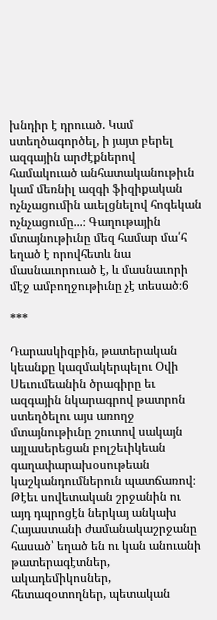խնդիր է դրուած. Կամ ստեղծագործել, ի յայտ բերել ազգային արժէքներով համակուած անհատականութիւն կամ մեռնիլ ազգի ֆիզիքական ոչնչացումին աւելցնելով հոգեկան ոչնչացումը...։ Գաղութային մտայնութիւնը մեզ համար մա՛հ եղած է որովհետև նա մասնաւորուած է, և մասնաւորի մէջ ամբողջութիւնը չէ տեսած։6

***

Դարասկիզբին, թատերական կեանքը կազմակերպելու Օվի Սեւումեանին ծրագիրը եւ ազգային նկարագրով թատրոն ստեղծելու այս առողջ մտայնութիւնը շուտով սակայն այլասերեցան բոլշեւիկեան գաղափարախօսութեան կաշկանդումներուն պատճառով։ Թէեւ սովետական շրջանին ու այդ դպրոցէն ներկայ անկախ Հայաստանի ժամանակաշրջանը հասած՝ եղած են ու կան անուանի թատերագէտներ, ակադեմիկոսներ, հետազօտողներ, պետական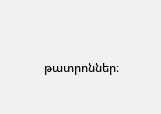թատրոններ։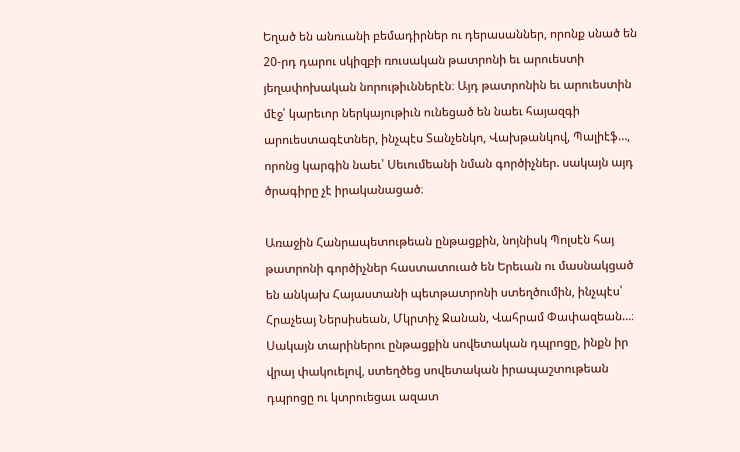Եղած են անուանի բեմադիրներ ու դերասաններ, որոնք սնած են 20-րդ դարու սկիզբի ռուսական թատրոնի եւ արուեստի յեղափոխական նորութիւններէն։ Այդ թատրոնին եւ արուեստին մէջ՝ կարեւոր ներկայութիւն ունեցած են նաեւ հայազգի արուեստագէտներ, ինչպէս Տանչենկո, Վախթանկով, Պալիէֆ…, որոնց կարգին նաեւ՝ Սեւումեանի նման գործիչներ. սակայն այդ ծրագիրը չէ իրականացած։

Առաջին Հանրապետութեան ընթացքին, նոյնիսկ Պոլսէն հայ թատրոնի գործիչներ հաստատուած են Երեւան ու մասնակցած են անկախ Հայաստանի պետթատրոնի ստեղծումին, ինչպէս՝ Հրաչեայ Ներսիսեան, Մկրտիչ Ջանան, Վահրամ Փափազեան…։ Սակայն տարիներու ընթացքին սովետական դպրոցը, ինքն իր վրայ փակուելով, ստեղծեց սովետական իրապաշտութեան դպրոցը ու կտրուեցաւ ազատ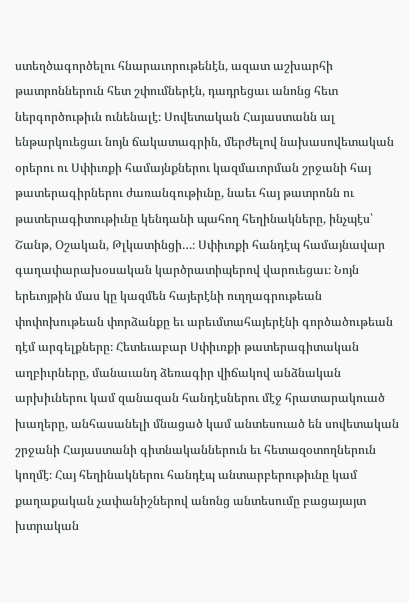ստեղծագործելու հնարաւորութենէն, ազատ աշխարհի թատրոններուն հետ շփումներէն, դադրեցաւ անոնց հետ ներգործութիւն ունենալէ։ Սովետական Հայաստանն ալ ենթարկուեցաւ նոյն ճակատագրին, մերժելով նախասովետական օրերու ու Սփիւռքի համայնքներու կազմաւորման շրջանի հայ թատերագիրներու ժառանգութիւնը, նաեւ հայ թատրոնն ու թատերագիտութիւնը կենդանի պահող հեղինակները, ինչպէս՝ Շանթ, Օշական, Թլկատինցի…։ Սփիւռքի հանդէպ համայնավար գաղափարախօսական կարծրատիպերով վարուեցաւ։ Նոյն երեւոյթին մաս կը կազմեն հայերէնի ուղղագրութեան փոփոխութեան փորձանքը եւ արեւմտահայերէնի գործածութեան դէմ արգելքները։ Հետեւաբար Սփիւռքի թատերագիտական աղբիւրները, մանաւանդ ձեռագիր վիճակով անձնական արխիւներու կամ զանազան հանդէսներու մէջ հրատարակուած խաղերը, անհասանելի մնացած կամ անտեսուած են սովետական շրջանի Հայաստանի գիտնականներուն եւ հետազօտողներուն կողմէ։ Հայ հեղինակներու հանդէպ անտարբերութիւնը կամ քաղաքական չափանիշներով անոնց անտեսումը բացայայտ խտրական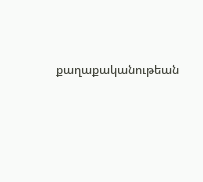քաղաքականութեան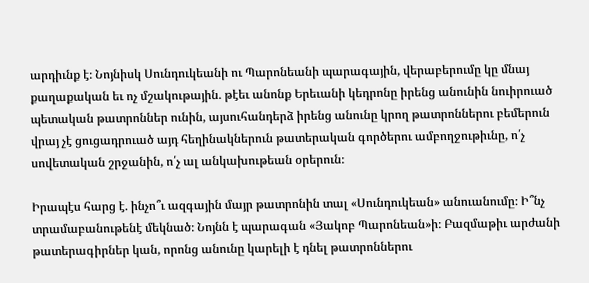արդիւնք է։ Նոյնիսկ Սունդուկեանի ու Պարոնեանի պարագային, վերաբերումը կը մնայ քաղաքական եւ ոչ մշակութային. թէեւ անոնք Երեւանի կեդրոնը իրենց անունին նուիրուած պետական թատրոններ ունին, այսուհանդերձ իրենց անունը կրող թատրոններու բեմերուն վրայ չէ ցուցադրուած այդ հեղինակներուն թատերական գործերու ամբողջութիւնը, ո՛չ սովետական շրջանին, ո՛չ ալ անկախութեան օրերուն։

Իրապէս հարց է. ինչո՞ւ ազգային մայր թատրոնին տալ «Սունդուկեան» անուանումը։ Ի՞նչ տրամաբանութենէ մեկնած։ Նոյնն է պարագան «Յակոբ Պարոնեան»ի։ Բազմաթիւ արժանի թատերագիրներ կան, որոնց անունը կարելի է դնել թատրոններու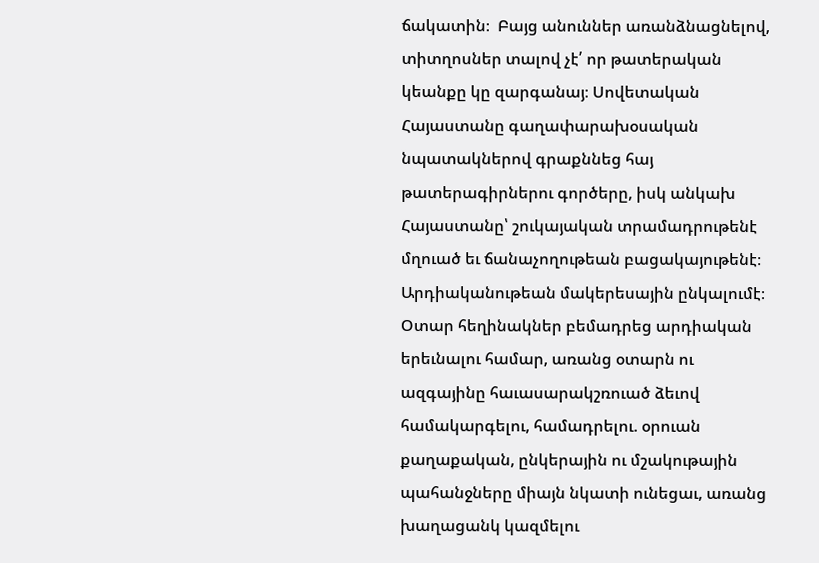ճակատին։  Բայց անուններ առանձնացնելով, տիտղոսներ տալով չէ՛ որ թատերական կեանքը կը զարգանայ։ Սովետական Հայաստանը գաղափարախօսական նպատակներով գրաքննեց հայ թատերագիրներու գործերը, իսկ անկախ Հայաստանը՝ շուկայական տրամադրութենէ մղուած եւ ճանաչողութեան բացակայութենէ։ Արդիականութեան մակերեսային ընկալումէ։ Օտար հեղինակներ բեմադրեց արդիական երեւնալու համար, առանց օտարն ու ազգայինը հաւասարակշռուած ձեւով համակարգելու, համադրելու. օրուան քաղաքական, ընկերային ու մշակութային պահանջները միայն նկատի ունեցաւ, առանց խաղացանկ կազմելու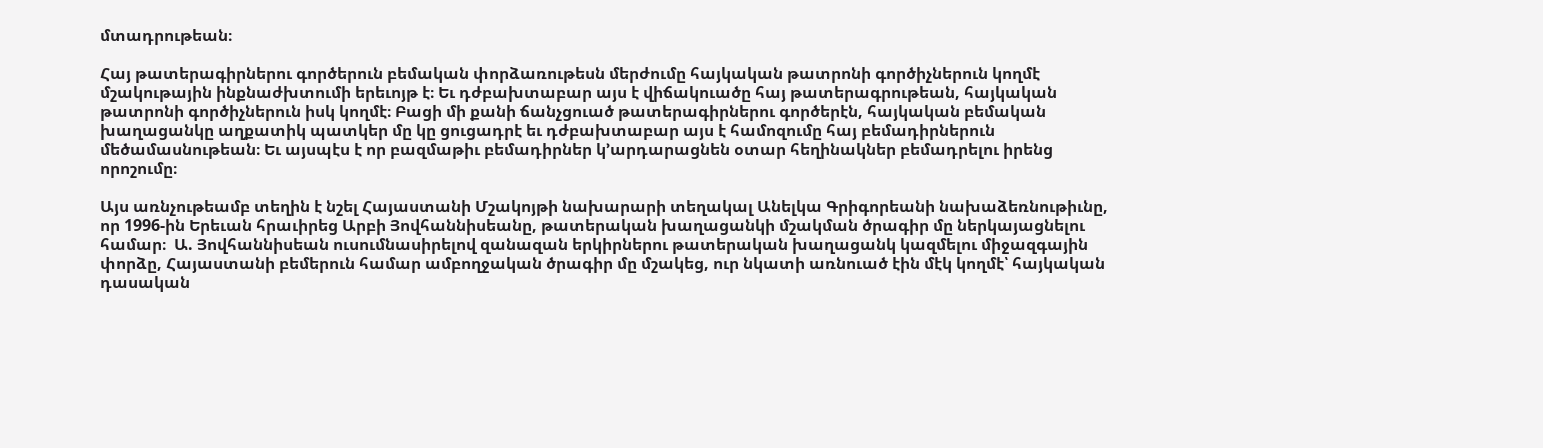մտադրութեան։

Հայ թատերագիրներու գործերուն բեմական փորձառութեսն մերժումը հայկական թատրոնի գործիչներուն կողմէ մշակութային ինքնաժխտումի երեւոյթ է։ Եւ դժբախտաբար այս է վիճակուածը հայ թատերագրութեան, հայկական թատրոնի գործիչներուն իսկ կողմէ։ Բացի մի քանի ճանչցուած թատերագիրներու գործերէն, հայկական բեմական խաղացանկը աղքատիկ պատկեր մը կը ցուցադրէ եւ դժբախտաբար այս է համոզումը հայ բեմադիրներուն մեծամասնութեան։ Եւ այսպէս է որ բազմաթիւ բեմադիրներ կ՚արդարացնեն օտար հեղինակներ բեմադրելու իրենց որոշումը։

Այս առնչութեամբ տեղին է նշել Հայաստանի Մշակոյթի նախարարի տեղակալ Անելկա Գրիգորեանի նախաձեռնութիւնը, որ 1996-ին Երեւան հրաւիրեց Արբի Յովհաննիսեանը, թատերական խաղացանկի մշակման ծրագիր մը ներկայացնելու համար։  Ա. Յովհաննիսեան ուսումնասիրելով զանազան երկիրներու թատերական խաղացանկ կազմելու միջազգային փորձը, Հայաստանի բեմերուն համար ամբողջական ծրագիր մը մշակեց, ուր նկատի առնուած էին մէկ կողմէ՝ հայկական դասական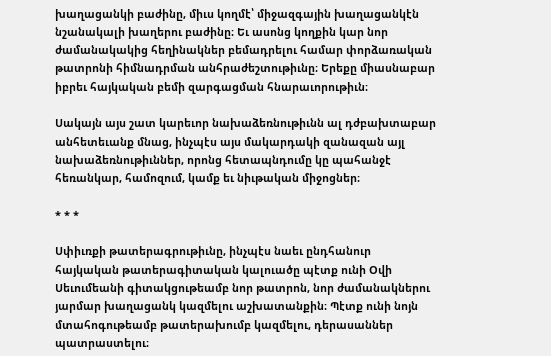խաղացանկի բաժինը, միւս կողմէ՝ միջազգային խաղացանկէն նշանակալի խաղերու բաժինը։ Եւ ասոնց կողքին կար նոր ժամանակակից հեղինակներ բեմադրելու համար փորձառական թատրոնի հիմնադրման անհրաժեշտութիւնը։ Երեքը միասնաբար իբրեւ հայկական բեմի զարգացման հնարաւորութիւն։

Սակայն այս շատ կարեւոր նախաձեռնութիւնն ալ դժբախտաբար անհետեւանք մնաց, ինչպէս այս մակարդակի զանազան այլ նախաձեռնութիւններ, որոնց հետապնդումը կը պահանջէ հեռանկար, համոզում, կամք եւ նիւթական միջոցներ։

* * *

Սփիւռքի թատերագրութիւնը, ինչպէս նաեւ ընդհանուր հայկական թատերագիտական կալուածը պէտք ունի Օվի Սեւումեանի գիտակցութեամբ նոր թատրոն, նոր ժամանակներու յարմար խաղացանկ կազմելու աշխատանքին։ Պէտք ունի նոյն մտահոգութեամբ թատերախումբ կազմելու, դերասաններ պատրաստելու։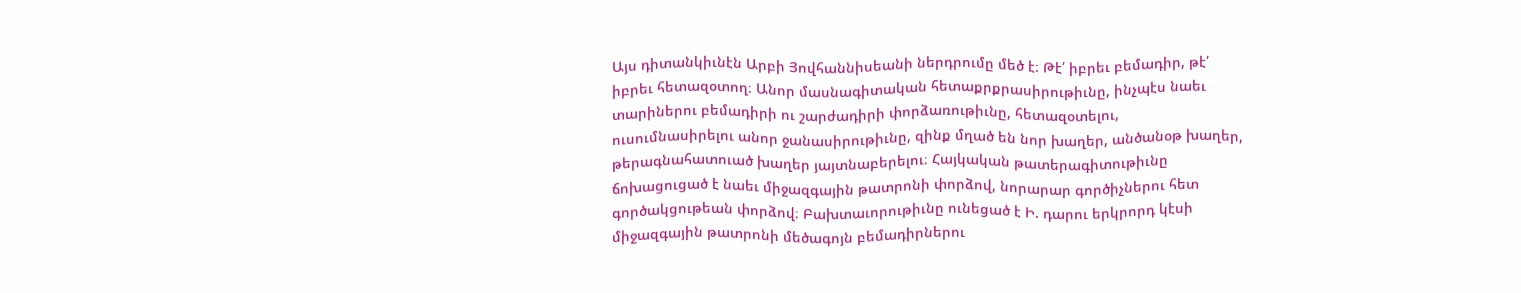Այս դիտանկիւնէն Արբի Յովհաննիսեանի ներդրումը մեծ է։ Թէ՛ իբրեւ բեմադիր, թէ՛ իբրեւ հետազօտող։ Անոր մասնագիտական հետաքրքրասիրութիւնը, ինչպէս նաեւ տարիներու բեմադիրի ու շարժադիրի փորձառութիւնը, հետազօտելու, ուսումնասիրելու անոր ջանասիրութիւնը, զինք մղած են նոր խաղեր, անծանօթ խաղեր, թերագնահատուած խաղեր յայտնաբերելու։ Հայկական թատերագիտութիւնը ճոխացուցած է նաեւ միջազգային թատրոնի փորձով, նորարար գործիչներու հետ գործակցութեան փորձով։ Բախտաւորութիւնը ունեցած է Ի. դարու երկրորդ կէսի միջազգային թատրոնի մեծագոյն բեմադիրներու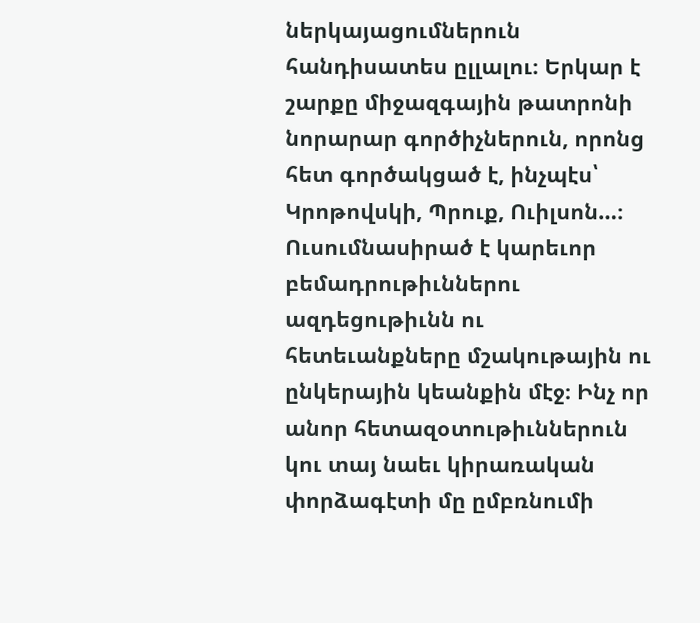ներկայացումներուն հանդիսատես ըլլալու։ Երկար է շարքը միջազգային թատրոնի նորարար գործիչներուն, որոնց հետ գործակցած է, ինչպէս՝ Կրոթովսկի, Պրուք, Ուիլսոն…։ Ուսումնասիրած է կարեւոր բեմադրութիւններու ազդեցութիւնն ու հետեւանքները մշակութային ու ընկերային կեանքին մէջ։ Ինչ որ անոր հետազօտութիւններուն կու տայ նաեւ կիրառական փորձագէտի մը ըմբռնումի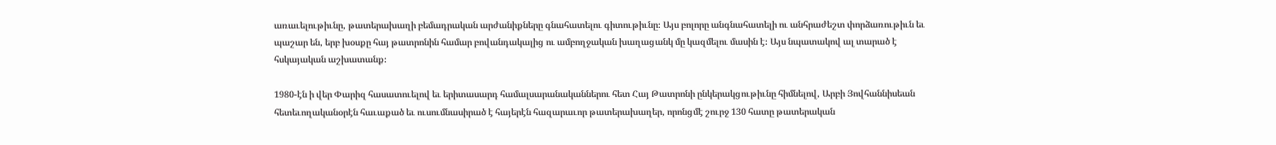առաւելութիւնը, թատերախաղի բեմադրական արժանիքները գնահատելու գիտութիւնը։ Այս բոլորը անգնահատելի ու անհրաժեշտ փորձառութիւն եւ պաշար են, երբ խօսքը հայ թատրոնին համար բովանդակալից ու ամբողջական խաղացանկ մը կազմելու մասին է։ Այս նպատակով ալ տարած է հսկայական աշխատանք։

1980-էն ի վեր Փարիզ հասատուելով եւ երիտասարդ համալսարանականներու հետ Հայ Թատրոնի ընկերակցութիւնը հիմնելով, Արբի Յովհաննիսեան հետեւողականօրէն հաւաքած եւ ուսումնասիրած է հայերէն հազարաւոր թատերախաղեր, որոնցմէ շուրջ 130 հատը թատերական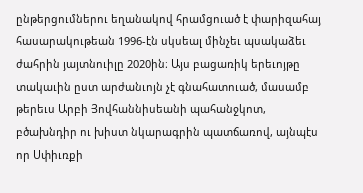ընթերցումներու եղանակով հրամցուած է փարիզահայ հասարակութեան 1996-էն սկսեալ մինչեւ պսակաձեւ ժահրին յայտնուիլը 2020ին։ Այս բացառիկ երեւոյթը տակաւին ըստ արժանւոյն չէ գնահատուած, մասամբ թերեւս Արբի Յովհաննիսեանի պահանջկոտ, բծախնդիր ու խիստ նկարագրին պատճառով, այնպէս որ Սփիւռքի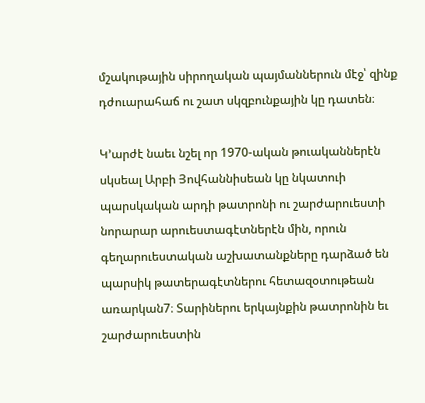մշակութային սիրողական պայմաններուն մէջ՝ զինք դժուարահաճ ու շատ սկզբունքային կը դատեն։

Կ՚արժէ նաեւ նշել որ 1970-ական թուականներէն սկսեալ Արբի Յովհաննիսեան կը նկատուի պարսկական արդի թատրոնի ու շարժարուեստի նորարար արուեստագէտներէն մին, որուն գեղարուեստական աշխատանքները դարձած են պարսիկ թատերագէտներու հետազօտութեան առարկան7։ Տարիներու երկայնքին թատրոնին եւ շարժարուեստին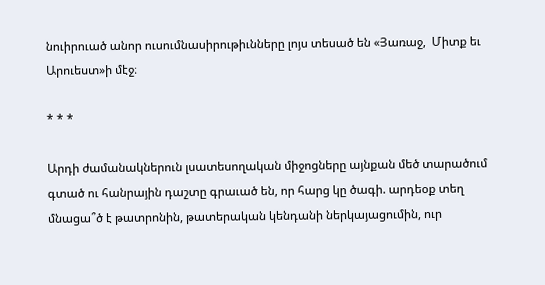նուիրուած անոր ուսումնասիրութիւնները լոյս տեսած են «Յառաջ,  Միտք եւ Արուեստ»ի մէջ։

* * *

Արդի ժամանակներուն լսատեսողական միջոցները այնքան մեծ տարածում գտած ու հանրային դաշտը գրաւած են, որ հարց կը ծագի. արդեօք տեղ մնացա՞ծ է թատրոնին, թատերական կենդանի ներկայացումին, ուր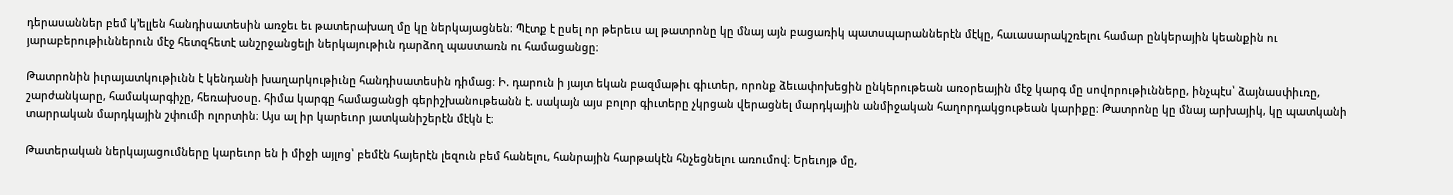դերասաններ բեմ կ՚ելլեն հանդիսատեսին առջեւ եւ թատերախաղ մը կը ներկայացնեն։ Պէտք է ըսել որ թերեւս ալ թատրոնը կը մնայ այն բացառիկ պատսպարաններէն մէկը, հաւասարակշռելու համար ընկերային կեանքին ու յարաբերութիւններուն մէջ հետզհետէ անշրջանցելի ներկայութիւն դարձող պաստառն ու համացանցը։

Թատրոնին իւրայատկութիւնն է կենդանի խաղարկութիւնը հանդիսատեսին դիմաց։ Ի. դարուն ի յայտ եկան բազմաթիւ գիւտեր, որոնք ձեւափոխեցին ընկերութեան առօրեային մէջ կարգ մը սովորութիւնները, ինչպէս՝ ձայնասփիւռը, շարժանկարը, համակարգիչը, հեռախօսը. հիմա կարգը համացանցի գերիշխանութեանն է. սակայն այս բոլոր գիւտերը չկրցան վերացնել մարդկային անմիջական հաղորդակցութեան կարիքը։ Թատրոնը կը մնայ արխայիկ, կը պատկանի տարրական մարդկային շփումի ոլորտին։ Այս ալ իր կարեւոր յատկանիշերէն մէկն է։

Թատերական ներկայացումները կարեւոր են ի միջի այլոց՝ բեմէն հայերէն լեզուն բեմ հանելու, հանրային հարթակէն հնչեցնելու առումով։ Երեւոյթ մը,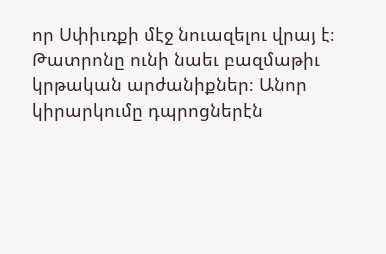որ Սփիւռքի մէջ նուազելու վրայ է։ Թատրոնը ունի նաեւ բազմաթիւ կրթական արժանիքներ։ Անոր կիրարկումը դպրոցներէն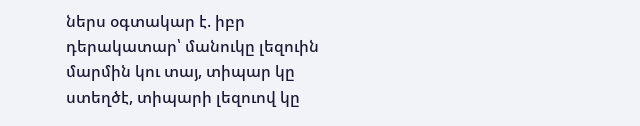ներս օգտակար է. իբր դերակատար՝ մանուկը լեզուին մարմին կու տայ, տիպար կը ստեղծէ, տիպարի լեզուով կը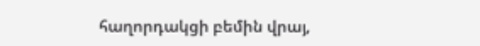հաղորդակցի բեմին վրայ,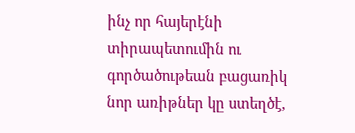ինչ որ հայերէնի տիրապետումին ու գործածութեան բացառիկ նոր առիթներ կը ստեղծէ,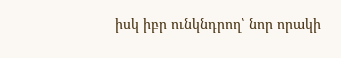իսկ իբր ունկնդրող՝ նոր որակի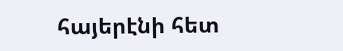հայերէնի հետ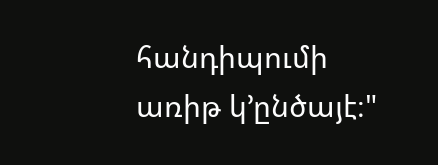հանդիպումի առիթ կ՚ընծայէ։"